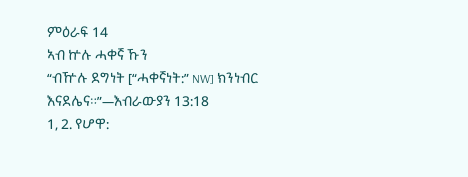ምዕራፍ 14
ኣብ ኵሉ ሓቀኛ ኹን
“ብዅሉ ደግነት [“ሓቀኛነት:” NW] ክንነብር እናደሌና።”—እብራውያን 13:18
1, 2. የሆዋ: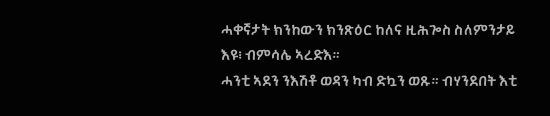ሓቀኛታት ክንከውን ክንጽዕር ከለና ዚሕጐስ ስለምንታይ እዩ፧ ብምሳሌ ኣረድእ።
ሓንቲ ኣደን ንእሽቶ ወዳን ካብ ድኳን ወጹ። ብሃንደበት እቲ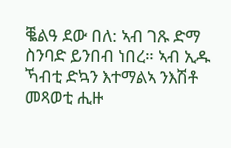ቘልዓ ደው በለ: ኣብ ገጹ ድማ ስንባድ ይንበብ ነበረ። ኣብ ኢዱ ኻብቲ ድኳን እተማልኣ ንእሽቶ መጻወቲ ሒዙ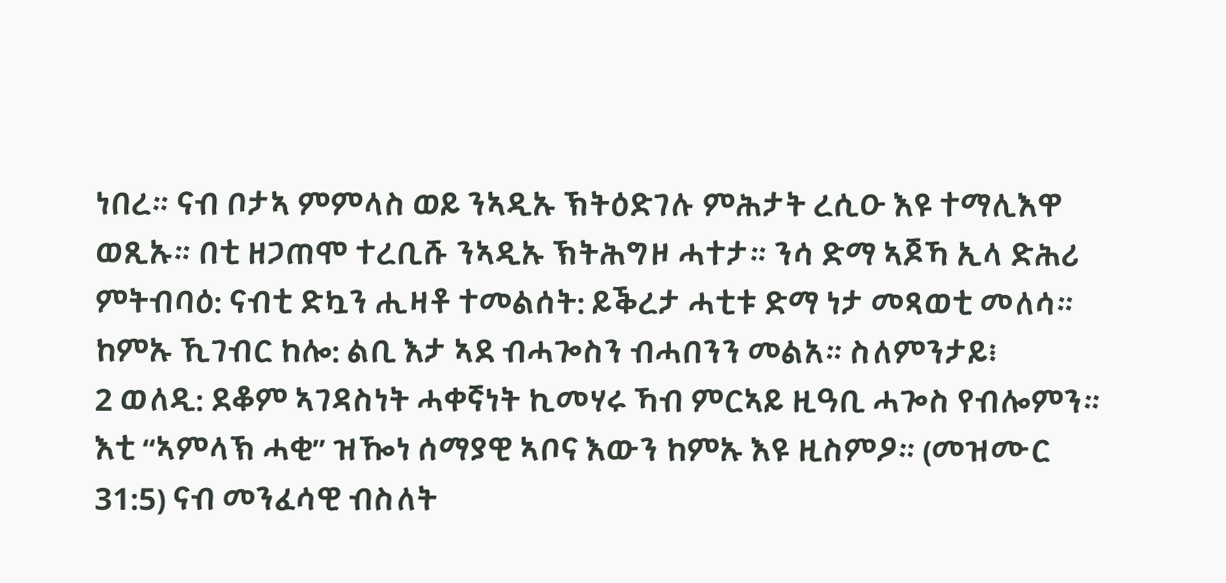ነበረ። ናብ ቦታኣ ምምላስ ወይ ንኣዲኡ ኽትዕድገሉ ምሕታት ረሲዑ እዩ ተማሊእዋ ወጺኡ። በቲ ዘጋጠሞ ተረቢሹ ንኣዲኡ ኽትሕግዞ ሓተታ። ንሳ ድማ ኣጆኻ ኢላ ድሕሪ ምትብባዕ: ናብቲ ድኳን ሒዛቶ ተመልሰት: ይቕረታ ሓቲቱ ድማ ነታ መጻወቲ መለሳ። ከምኡ ኺገብር ከሎ: ልቢ እታ ኣደ ብሓጐስን ብሓበንን መልአ። ስለምንታይ፧
2 ወለዲ: ደቆም ኣገዳስነት ሓቀኛነት ኪመሃሩ ኻብ ምርኣይ ዚዓቢ ሓጐስ የብሎምን። እቲ “ኣምላኽ ሓቂ” ዝዀነ ሰማያዊ ኣቦና እውን ከምኡ እዩ ዚስምዖ። (መዝሙር 31:5) ናብ መንፈሳዊ ብስለት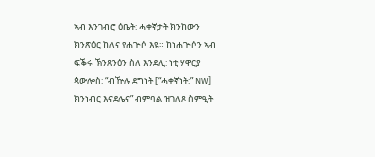ኣብ እንገብሮ ዕቤት: ሓቀኛታት ክንከውን ክንጽዕር ከለና የሐጕሶ እዩ። ከነሐጕሶን ኣብ ፍቕሩ ኽንጸንዕን ስለ እንደሊ: ነቲ ሃዋርያ ጳውሎስ: “ብዅሉ ደግነት [“ሓቀኛነት:” NW] ክንነብር እናደሌና” ብምባል ዝገለጾ ስምዒት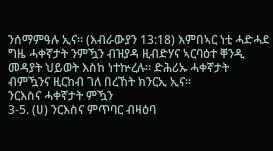ንሰማምዓሉ ኢና። (እብራውያን 13:18) እምበኣር ነቲ ሓድሓደ ግዜ ሓቀኛታት ንምዃን ብዝያዳ ዚብድሃና ኣርባዕተ ቐንዲ መዳያት ህይወት እስከ ነተኵረሉ። ድሕሪኡ ሓቀኛታት ብምዃንና ዚርከብ ገለ በረኸት ክንርኢ ኢና።
ንርእስና ሓቀኛታት ምዃን
3-5. (ሀ) ንርእስና ምጥባር ብዛዕባ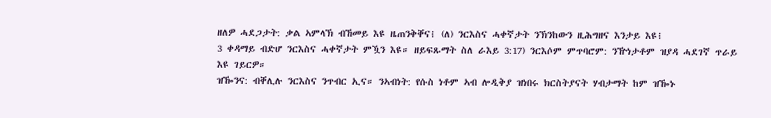ዘለዎ ሓደጋታት: ቃል ኣምላኽ ብኸመይ እዩ ዜጠንቅቐና፧ (ለ) ንርእስና ሓቀኛታት ንኽንከውን ዚሕግዘና እንታይ እዩ፧
3 ቀዳማይ ብድሆ ንርእስና ሓቀኛታት ምዃን እዩ። ዘይፍጹማት ስለ ራእይ 3:17) ንርእሶም ምጥባሮም: ንዅነታቶም ዝያዳ ሓደገኛ ጥራይ እዩ ገይርዎ።
ዝዀንና: ብቐሊሉ ንርእስና ንጥብር ኢና። ንኣብነት: የሱስ ነቶም ኣብ ሎዲቅያ ዝነበሩ ክርስትያናት ሃብታማት ከም ዝዀኑ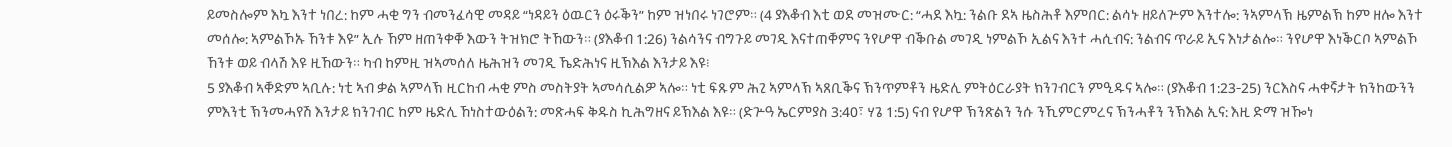ይመስሎም እኳ እንተ ነበረ: ከም ሓቂ ግን ብመንፈሳዊ መዳይ “ነዳይን ዕዉርን ዕሩቕን” ከም ዝነበሩ ነገሮም። (4 ያእቆብ እቲ ወደ መዝሙር: “ሓደ እኳ: ንልቡ ደኣ ዜስሕቶ እምበር: ልሳኑ ዘይለጕም እንተሎ: ንኣምላኽ ዜምልኽ ከም ዘሎ እንተ መሰሎ: ኣምልኾኡ ኸንቱ እዩ” ኢሉ ኸም ዘጠንቀቐ እውን ትዝክሮ ትኸውን። (ያእቆብ 1:26) ንልሳንና ብግጉይ መገዲ እናተጠቐምና ንየሆዋ ብቕቡል መገዲ ነምልኾ ኢልና እንተ ሓሲብና: ንልብና ጥራይ ኢና እነታልሎ። ንየሆዋ እነቕርቦ ኣምልኾ ኸንቱ ወይ ብላሽ እዩ ዚኸውን። ካብ ከምዚ ዝኣመሰለ ዜሕዝን መገዲ ኼድሕነና ዚኽእል እንታይ እዩ፧
5 ያእቆብ ኣቐድም ኣቢሉ: ነቲ ኣብ ቃል ኣምላኽ ዚርከብ ሓቂ ምስ መስትያት ኣመሳሲልዎ ኣሎ። ነቲ ፍጹም ሕጊ ኣምላኽ ኣጸቢቕና ኽንጥምቶን ዜድሊ ምትዕርራያት ክንገብርን ምዒዱና ኣሎ። (ያእቆብ 1:23-25) ንርእስና ሓቀኛታት ክንከውንን ምእንቲ ኽንመሓየሽ እንታይ ክንገብር ከም ዜድሊ ኸነስተውዕልን: መጽሓፍ ቅዱስ ኪሕግዘና ይኽእል እዩ። (ድጕዓ ኤርምያስ 3:40፣ ሃጌ 1:5) ናብ የሆዋ ኽንጽልን ንሱ ንኺምርምረና ኽንሓቶን ንኽእል ኢና: እዚ ድማ ዝዀነ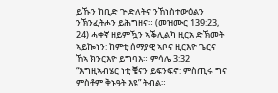ይኹን ከቢድ ጕድለትና ንኸነስተውዕልን ንኽንፈትሖን ይሕግዘና። (መዝሙር 139:23, 24) ሓቀኛ ዘይምዃን ኣቕሊልካ ዚርአ ድኽመት ኣይኰነን: ከምቲ ሰማያዊ ኣቦና ዚርእዮ ጌርና ኸኣ ክንርእዮ ይግባእ። ምሳሌ 3:32 “እግዚኣብሄር ነቲ ቔናን ይፍንፍኖ: ምስጢሩ ግና ምስቶም ቅኑዓት እዩ” ትብል።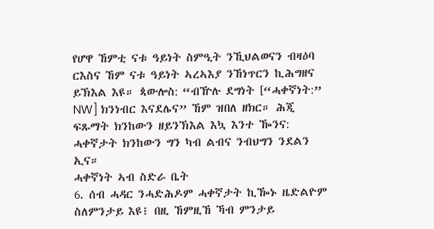የሆዋ ኸምቲ ናቱ ዓይነት ስምዒት ንኺህልወናን ብዛዕባ ርእስና ኸም ናቱ ዓይነት ኣረኣእያ ንኸነጥርን ኪሕግዘና ይኽእል እዩ። ጳውሎስ: “ብዅሉ ደግነት [“ሓቀኛነት:” NW] ክንነብር እናደሌና” ኸም ዝበለ ዘክር። ሕጂ ፍጹማት ክንከውን ዘይንኽእል እኳ እንተ ዀንና: ሓቀኛታት ክንከውን ግን ካብ ልብና ንብህግን ንደልን ኢና።
ሓቀኛነት ኣብ ስድራ ቤት
6. ሰብ ሓዳር ንሓድሕዶም ሓቀኛታት ኪዀኑ ዜድልዮም ስለምንታይ እዩ፧ በዚ ኸምዚኸ ኻብ ምንታይ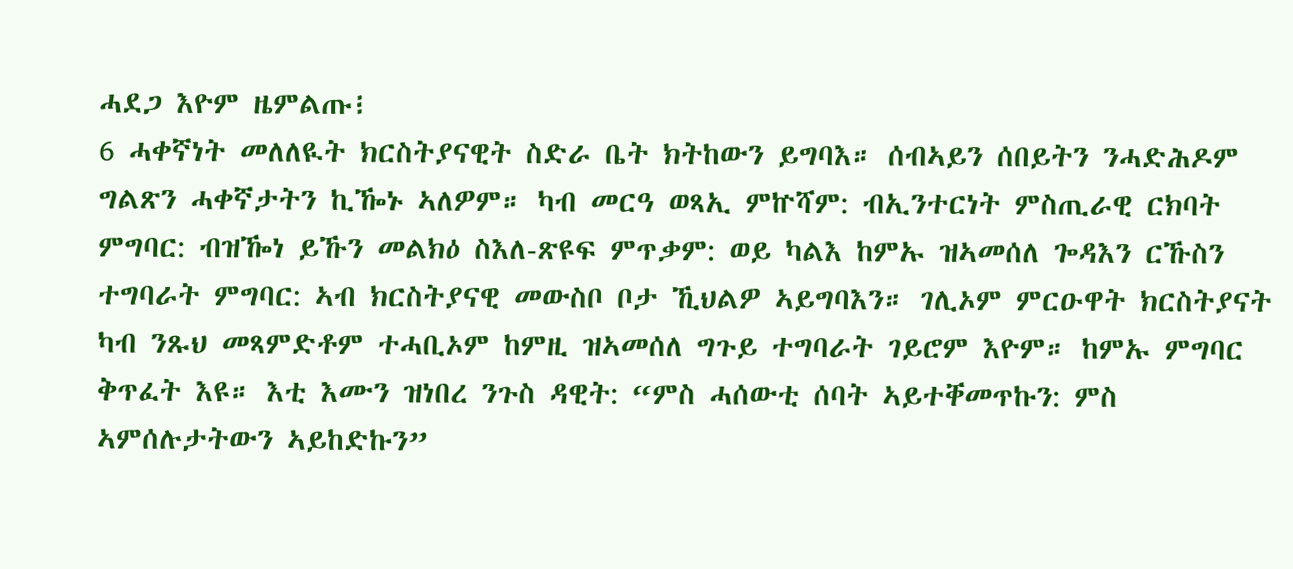ሓደጋ እዮም ዜምልጡ፧
6 ሓቀኛነት መለለዪት ክርስትያናዊት ስድራ ቤት ክትከውን ይግባእ። ሰብኣይን ሰበይትን ንሓድሕዶም ግልጽን ሓቀኛታትን ኪዀኑ ኣለዎም። ካብ መርዓ ወጻኢ ምኵሻም: ብኢንተርነት ምስጢራዊ ርክባት ምግባር: ብዝዀነ ይኹን መልክዕ ስእለ-ጽዩፍ ምጥቃም: ወይ ካልእ ከምኡ ዝኣመሰለ ጐዳእን ርኹስን ተግባራት ምግባር: ኣብ ክርስትያናዊ መውስቦ ቦታ ኺህልዎ ኣይግባእን። ገሊኦም ምርዑዋት ክርስትያናት ካብ ንጹህ መጻምድቶም ተሓቢኦም ከምዚ ዝኣመሰለ ግጉይ ተግባራት ገይሮም እዮም። ከምኡ ምግባር ቅጥፈት እዩ። እቲ እሙን ዝነበረ ንጉስ ዳዊት: “ምስ ሓሰውቲ ሰባት ኣይተቐመጥኩን: ምስ ኣምሰሉታትውን ኣይከድኩን”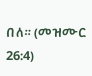በለ። (መዝሙር 26:4)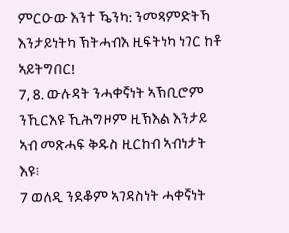ምርዑው እንተ ዄንካ: ንመጻምድትኻ እንታይነትካ ኽትሓብእ ዚፍትነካ ነገር ከቶ ኣይትግበር!
7, 8. ውሉዳት ንሓቀኛነት ኣኽቢሮም ንኺርእዩ ኺሕግዞም ዚኽእል እንታይ ኣብ መጽሓፍ ቅዱስ ዚርከብ ኣብነታት እዩ፧
7 ወለዲ ንደቆም ኣገዳስነት ሓቀኛነት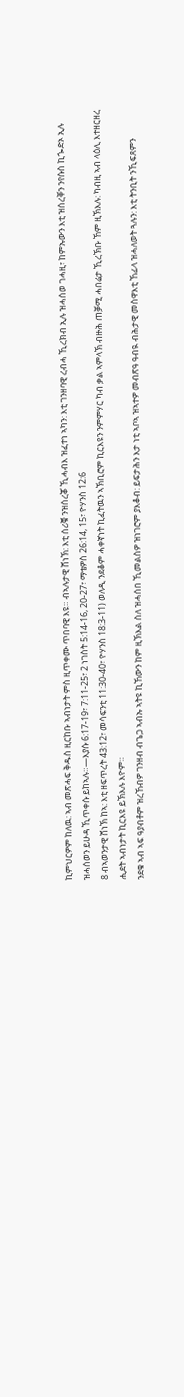ኪምህርዎም ከለዉ: ኣብ መጽሓፍ ቅዱስ ዚርከቡ ኣብነታት ምስ ዚጥቀሙ ጥበባዊ እዩ። ብኣሉታዊ ሸነኽ: እቲ ሰሪቑ ንዝሰረቖ ኺሓብእ ዝፈተነ ኣካን: እቲ ገንዘባዊ ረብሓ ኺረክብ ኢሉ ዝሓሰወ ገሓዚ፣ ከምኡውን እቲ ዝሰረቐን ንየሱስ ኪጐድኦ ኢሉ ዝሓሰወን ይሁዳ ኺጥቀሱ ይከኣሉ።—እያሱ 6:17-19፣ 7:11-25፣ 2 ነገስት 5:14-16, 20-27፣ ማቴዎስ 26:14, 15፣ ዮሃንስ 12:6
8 ብኣወንታዊ ሸነኽ ከኣ: እቲ ዘፍጥረት 43:12፣ መሳፍንቲ 11:30-40፣ ዮሃንስ 18:3-11) ወለዲ ንደቆም ሓቀኛነት ኪፈትዉን ኣኽቢሮም ኪርእዩን ንምምሃር ካብ ቃል ኣምላኽ ብዙሕ ጠቓሚ ሓበሬታ ኺረኽቡ ኸም ዚኽእሉ: ካብዚ ኣብ ላዕሊ እተዘርዘረ ሒደት ኣብነታት ኪርእዩ ይኽእሉ እዮም።
ንደቁ ኣብ ኣፍ ዓያብቶም ዝረኸብዎ ገንዘብ ብጌጋ ኣብኡ ኣትዩ ኪኸውን ከም ዚኽእል ስለ ዝሓሰበ ኺመልስዎ ዝነገሮም ያእቆብ: ይፍታሕን እታ ነቲ ኣቦኣ ዝኣተዎ መብጽዓ ዓብዪ ብሕታዊ መስዋእቲ ኸፊላ ዝሓለወት ጓሉን: እቲ ትንቢት ንኺፍጸምን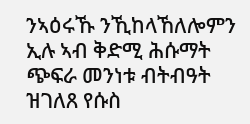ንኣዕሩኹ ንኺከላኸለሎምን ኢሉ ኣብ ቅድሚ ሕሱማት ጭፍራ መንነቱ ብትብዓት ዝገለጸ የሱስ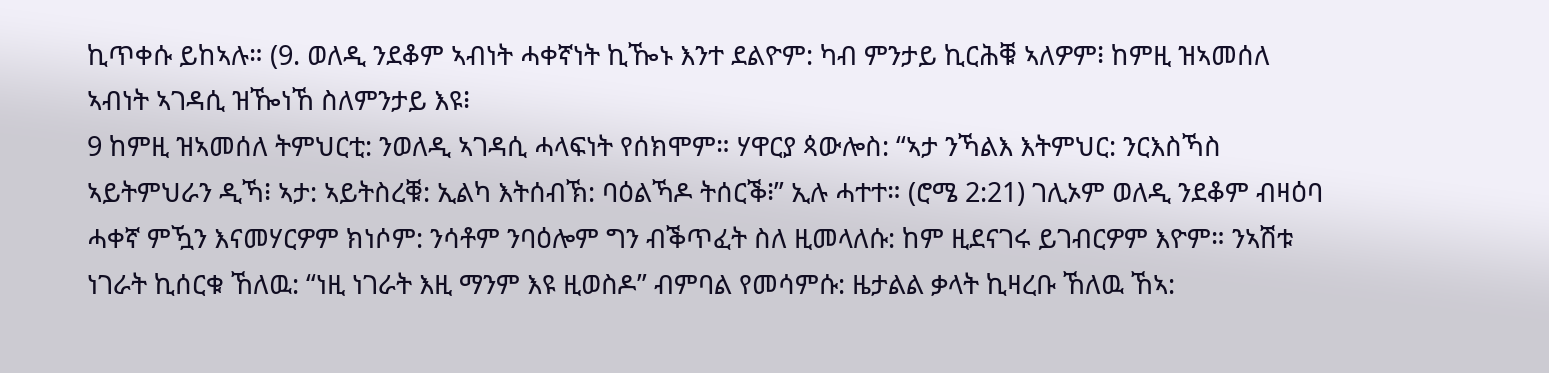ኪጥቀሱ ይከኣሉ። (9. ወለዲ ንደቆም ኣብነት ሓቀኛነት ኪዀኑ እንተ ደልዮም: ካብ ምንታይ ኪርሕቑ ኣለዎም፧ ከምዚ ዝኣመሰለ ኣብነት ኣገዳሲ ዝዀነኸ ስለምንታይ እዩ፧
9 ከምዚ ዝኣመሰለ ትምህርቲ: ንወለዲ ኣገዳሲ ሓላፍነት የሰክሞም። ሃዋርያ ጳውሎስ: “ኣታ ንኻልእ እትምህር: ንርእስኻስ ኣይትምህራን ዲኻ፧ ኣታ: ኣይትስረቑ: ኢልካ እትሰብኽ: ባዕልኻዶ ትሰርቕ፧” ኢሉ ሓተተ። (ሮሜ 2:21) ገሊኦም ወለዲ ንደቆም ብዛዕባ ሓቀኛ ምዃን እናመሃርዎም ክነሶም: ንሳቶም ንባዕሎም ግን ብቕጥፈት ስለ ዚመላለሱ: ከም ዚደናገሩ ይገብርዎም እዮም። ንኣሽቱ ነገራት ኪሰርቁ ኸለዉ: “ነዚ ነገራት እዚ ማንም እዩ ዚወስዶ” ብምባል የመሳምሱ: ዜታልል ቃላት ኪዛረቡ ኸለዉ ኸኣ: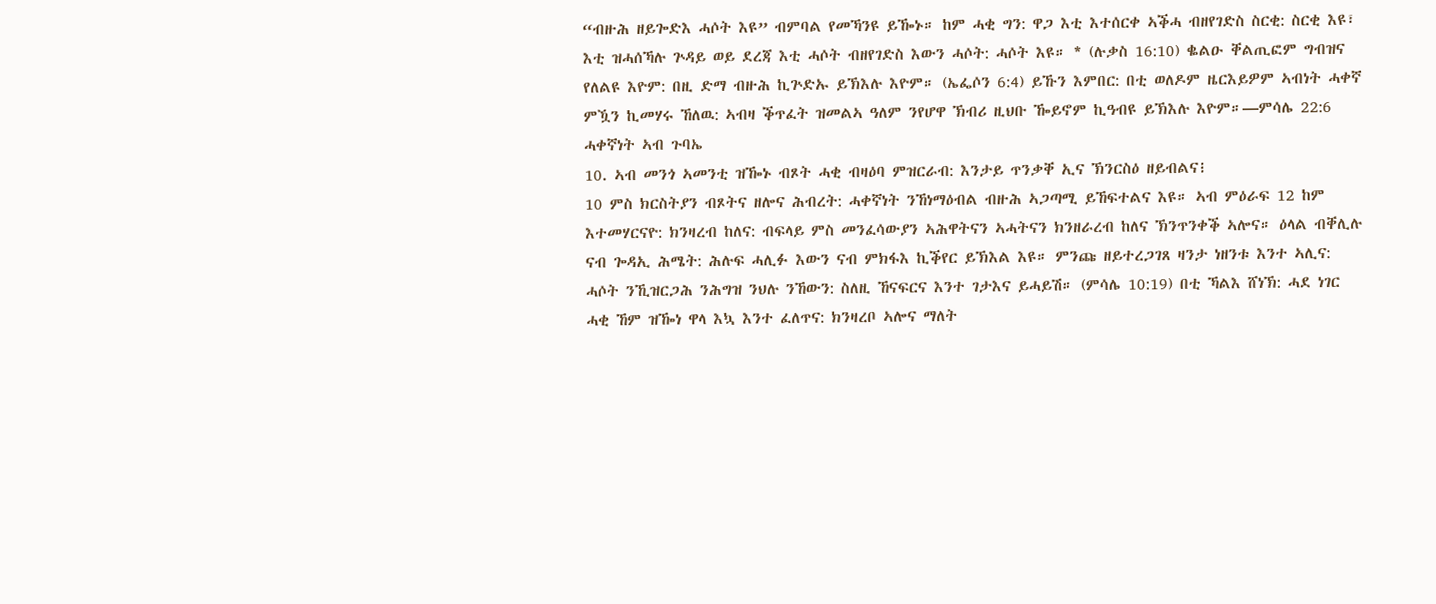“ብዙሕ ዘይጐድእ ሓሶት እዩ” ብምባል የመኻንዩ ይዀኑ። ከም ሓቂ ግን: ዋጋ እቲ እተሰርቀ ኣቕሓ ብዘየገድስ ስርቂ: ስርቂ እዩ፣ እቲ ዝሓሰኻሉ ጕዳይ ወይ ደረጃ እቲ ሓሶት ብዘየገድስ እውን ሓሶት: ሓሶት እዩ። * (ሉቃስ 16:10) ቈልዑ ቐልጢፎም ግብዝና የለልዩ እዮም: በዚ ድማ ብዙሕ ኪጕድኡ ይኽእሉ እዮም። (ኤፌሶን 6:4) ይኹን እምበር: በቲ ወለዶም ዜርእይዎም ኣብነት ሓቀኛ ምዃን ኪመሃሩ ኸለዉ: ኣብዛ ቕጥፈት ዝመልኣ ዓለም ንየሆዋ ኽብሪ ዚህቡ ዀይኖም ኪዓብዩ ይኽእሉ እዮም።—ምሳሌ 22:6
ሓቀኛነት ኣብ ጉባኤ
10. ኣብ መንጎ ኣመንቲ ዝዀኑ ብጾት ሓቂ ብዛዕባ ምዝርራብ: እንታይ ጥንቃቐ ኢና ኽንርስዕ ዘይብልና፧
10 ምስ ክርስትያን ብጾትና ዘሎና ሕብረት: ሓቀኛነት ንኸነማዕብል ብዙሕ ኣጋጣሚ ይኸፍተልና እዩ። ኣብ ምዕራፍ 12 ከም እተመሃርናዮ: ክንዛረብ ከለና: ብፍላይ ምስ መንፈሳውያን ኣሕዋትናን ኣሓትናን ክንዘራረብ ከለና ኽንጥንቀቕ ኣሎና። ዕላል ብቐሊሉ ናብ ጐዳኢ ሕሜት: ሕሉፍ ሓሊፉ እውን ናብ ምክፋእ ኪቕየር ይኽእል እዩ። ምንጩ ዘይተረጋገጸ ዛንታ ነዘንቱ እንተ ኣሊና: ሓሶት ንኺዝርጋሕ ንሕግዝ ንህሉ ንኸውን: ስለዚ ኸናፍርና እንተ ገታእና ይሓይሽ። (ምሳሌ 10:19) በቲ ኻልእ ሸነኽ: ሓደ ነገር ሓቂ ኸም ዝዀነ ዋላ እኳ እንተ ፈለጥና: ክንዛረቦ ኣሎና ማለት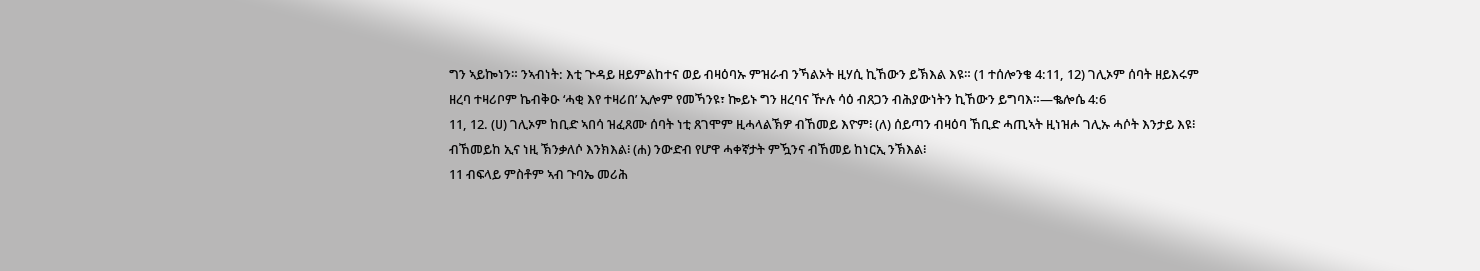ግን ኣይኰነን። ንኣብነት: እቲ ጕዳይ ዘይምልከተና ወይ ብዛዕባኡ ምዝራብ ንኻልኦት ዚሃሲ ኪኸውን ይኽእል እዩ። (1 ተሰሎንቄ 4:11, 12) ገሊኦም ሰባት ዘይእሩም ዘረባ ተዛሪቦም ኬብቅዑ ‘ሓቂ እየ ተዛሪበ’ ኢሎም የመኻንዩ፣ ኰይኑ ግን ዘረባና ዅሉ ሳዕ ብጸጋን ብሕያውነትን ኪኸውን ይግባእ።—ቈሎሴ 4:6
11, 12. (ሀ) ገሊኦም ከቢድ ኣበሳ ዝፈጸሙ ሰባት ነቲ ጸገሞም ዚሓላልኽዎ ብኸመይ እዮም፧ (ለ) ሰይጣን ብዛዕባ ኸቢድ ሓጢኣት ዚነዝሖ ገሊኡ ሓሶት እንታይ እዩ፧ ብኸመይከ ኢና ነዚ ኽንቃለሶ እንክእል፧ (ሐ) ንውድብ የሆዋ ሓቀኛታት ምዃንና ብኸመይ ከነርኢ ንኽእል፧
11 ብፍላይ ምስቶም ኣብ ጉባኤ መሪሕ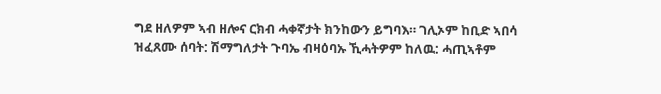ግደ ዘለዎም ኣብ ዘሎና ርክብ ሓቀኛታት ክንከውን ይግባእ። ገሊኦም ከቢድ ኣበሳ ዝፈጸሙ ሰባት: ሽማግለታት ጉባኤ ብዛዕባኡ ኺሓትዎም ከለዉ: ሓጢኣቶም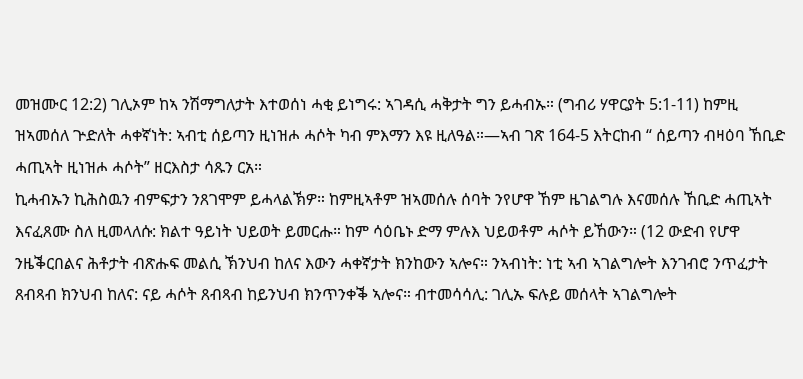መዝሙር 12:2) ገሊኦም ከኣ ንሽማግለታት እተወሰነ ሓቂ ይነግሩ: ኣገዳሲ ሓቅታት ግን ይሓብኡ። (ግብሪ ሃዋርያት 5:1-11) ከምዚ ዝኣመሰለ ጕድለት ሓቀኛነት: ኣብቲ ሰይጣን ዚነዝሖ ሓሶት ካብ ምእማን እዩ ዚለዓል።—ኣብ ገጽ 164-5 እትርከብ “ ሰይጣን ብዛዕባ ኸቢድ ሓጢኣት ዚነዝሖ ሓሶት” ዘርእስታ ሳጹን ርአ።
ኪሓብኡን ኪሕስዉን ብምፍታን ንጸገሞም ይሓላልኽዎ። ከምዚኣቶም ዝኣመሰሉ ሰባት ንየሆዋ ኸም ዜገልግሉ እናመሰሉ ኸቢድ ሓጢኣት እናፈጸሙ ስለ ዚመላለሱ: ክልተ ዓይነት ህይወት ይመርሑ። ከም ሳዕቤኑ ድማ ምሉእ ህይወቶም ሓሶት ይኸውን። (12 ውድብ የሆዋ ንዜቕርበልና ሕቶታት ብጽሑፍ መልሲ ኽንህብ ከለና እውን ሓቀኛታት ክንከውን ኣሎና። ንኣብነት: ነቲ ኣብ ኣገልግሎት እንገብሮ ንጥፈታት ጸብጻብ ክንህብ ከለና: ናይ ሓሶት ጸብጻብ ከይንህብ ክንጥንቀቕ ኣሎና። ብተመሳሳሊ: ገሊኡ ፍሉይ መሰላት ኣገልግሎት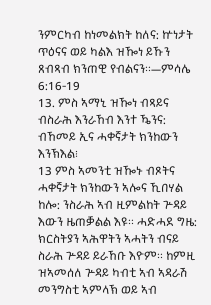ንምርካብ ከነመልክት ከለና: ኵነታት ጥዕናና ወይ ካልእ ዝዀነ ይኹን ጸብጻብ ክንጠዊ የብልናን።—ምሳሌ 6:16-19
13. ምስ ኣማኒ ዝዀነ ብጻይና ብስራሕ እንራኸብ እንተ ዄንና: ብኸመይ ኢና ሓቀኛታት ክንከውን እንኽእል፧
13 ምስ ኣመንቲ ዝዀኑ ብጾትና ሓቀኛታት ክንከውን ኣሎና ኺበሃል ከሎ: ንስራሕ ኣብ ዚምልከት ጕዳይ እውን ዜጠቓልል እዩ። ሓድሓደ ግዜ: ክርስትያን ኣሕዋትን ኣሓትን ብናይ ስራሕ ጕዳይ ይራኸቡ እዮም። ከምዚ ዝኣመሰለ ጕዳይ ካብቲ ኣብ ኣዳራሽ መንግስቲ ኣምላኽ ወይ ኣብ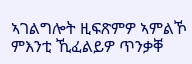ኣገልግሎት ዚፍጽምዎ ኣምልኾ ምእንቲ ኺፈልይዎ ጥንቃቐ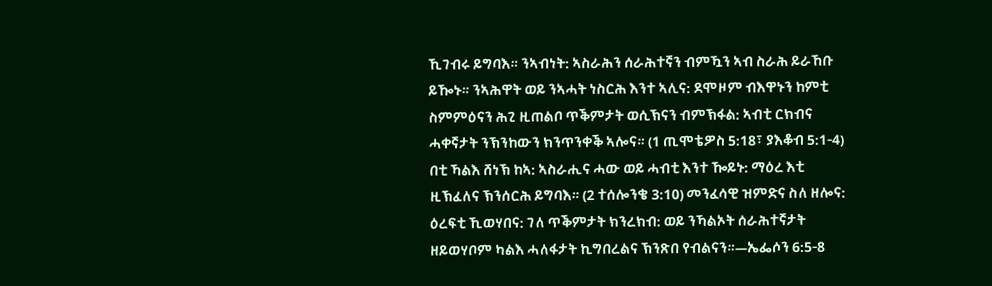ኺገብሩ ይግባእ። ንኣብነት: ኣስራሕን ሰራሕተኛን ብምዃን ኣብ ስራሕ ይራኸቡ ይዀኑ። ንኣሕዋት ወይ ንኣሓት ነስርሕ እንተ ኣሊና: ደሞዞም ብእዋኑን ከምቲ ስምምዕናን ሕጊ ዚጠልቦ ጥቕምታት ወሲኽናን ብምኽፋል: ኣብቲ ርክብና ሓቀኛታት ንኽንከውን ክንጥንቀቕ ኣሎና። (1 ጢሞቴዎስ 5:18፣ ያእቆብ 5:1-4) በቲ ኻልእ ሸነኽ ከኣ: ኣስራሒና ሓው ወይ ሓብቲ እንተ ዀይኑ: ማዕረ እቲ ዚኽፈለና ኽንሰርሕ ይግባእ። (2 ተሰሎንቄ 3:10) መንፈሳዊ ዝምድና ስለ ዘሎና: ዕረፍቲ ኺወሃበና: ገለ ጥቕምታት ክንረክብ: ወይ ንኻልኦት ሰራሕተኛታት ዘይወሃቦም ካልእ ሓለፋታት ኪግበረልና ኽንጽበ የብልናን።—ኤፌሶን 6:5-8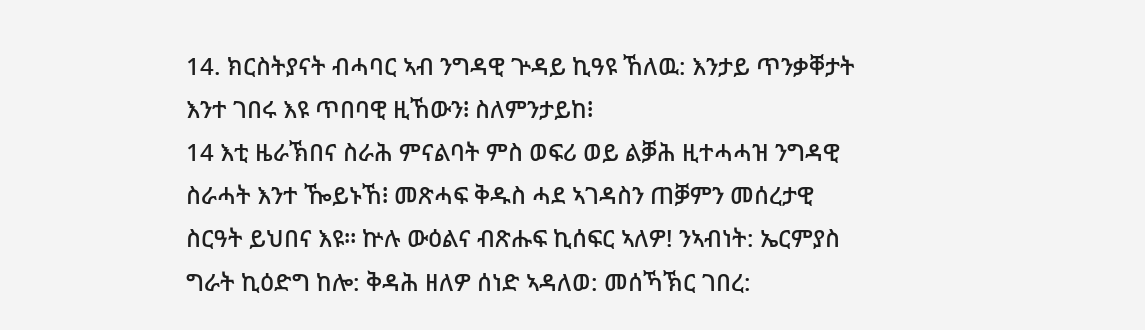14. ክርስትያናት ብሓባር ኣብ ንግዳዊ ጕዳይ ኪዓዩ ኸለዉ: እንታይ ጥንቃቐታት እንተ ገበሩ እዩ ጥበባዊ ዚኸውን፧ ስለምንታይከ፧
14 እቲ ዜራኽበና ስራሕ ምናልባት ምስ ወፍሪ ወይ ልቓሕ ዚተሓሓዝ ንግዳዊ ስራሓት እንተ ዀይኑኸ፧ መጽሓፍ ቅዱስ ሓደ ኣገዳስን ጠቓምን መሰረታዊ ስርዓት ይህበና እዩ። ኵሉ ውዕልና ብጽሑፍ ኪሰፍር ኣለዎ! ንኣብነት: ኤርምያስ ግራት ኪዕድግ ከሎ: ቅዳሕ ዘለዎ ሰነድ ኣዳለወ: መሰኻኽር ገበረ: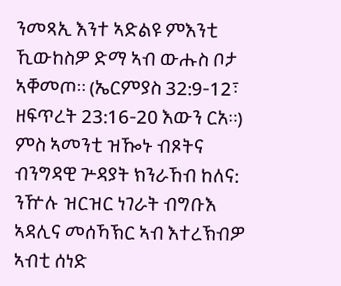ንመጻኢ እንተ ኣድልዩ ምእንቲ ኺውከስዎ ድማ ኣብ ውሑስ ቦታ ኣቐመጦ። (ኤርምያስ 32:9-12፣ ዘፍጥረት 23:16-20 እውን ርአ።) ምስ ኣመንቲ ዝዀኑ ብጾትና ብንግዳዊ ጕዳያት ክንራኸብ ከለና: ንዅሉ ዝርዝር ነገራት ብግቡእ ኣዳሊና መሰኻኽር ኣብ እተረኽብዎ ኣብቲ ሰነድ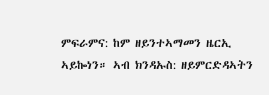ምፍራምና: ከም ዘይንተኣማመን ዜርኢ ኣይኰነን። ኣብ ክንዳኡስ: ዘይምርድዳኣትን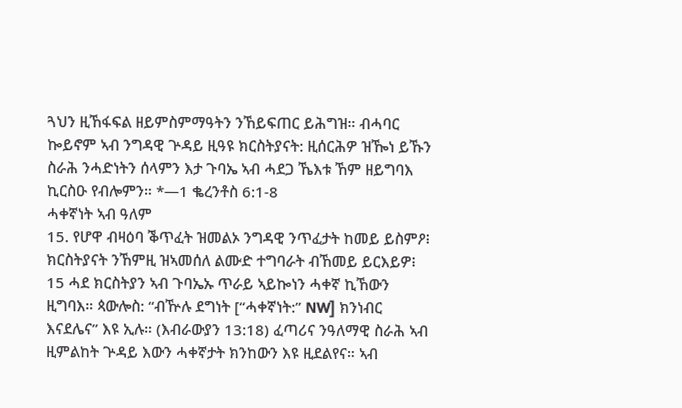ጓህን ዚኸፋፍል ዘይምስምማዓትን ንኸይፍጠር ይሕግዝ። ብሓባር ኰይኖም ኣብ ንግዳዊ ጕዳይ ዚዓዩ ክርስትያናት: ዚሰርሕዎ ዝዀነ ይኹን ስራሕ ንሓድነትን ሰላምን እታ ጉባኤ ኣብ ሓደጋ ኼእቱ ኸም ዘይግባእ ኪርስዑ የብሎምን። *—1 ቈረንቶስ 6:1-8
ሓቀኛነት ኣብ ዓለም
15. የሆዋ ብዛዕባ ቕጥፈት ዝመልኦ ንግዳዊ ንጥፈታት ከመይ ይስምዖ፧ ክርስትያናት ንኸምዚ ዝኣመሰለ ልሙድ ተግባራት ብኸመይ ይርእይዎ፧
15 ሓደ ክርስትያን ኣብ ጉባኤኡ ጥራይ ኣይኰነን ሓቀኛ ኪኸውን ዚግባእ። ጳውሎስ: “ብዅሉ ደግነት [“ሓቀኛነት:” NW] ክንነብር እናደሌና” እዩ ኢሉ። (እብራውያን 13:18) ፈጣሪና ንዓለማዊ ስራሕ ኣብ ዚምልከት ጕዳይ እውን ሓቀኛታት ክንከውን እዩ ዚደልየና። ኣብ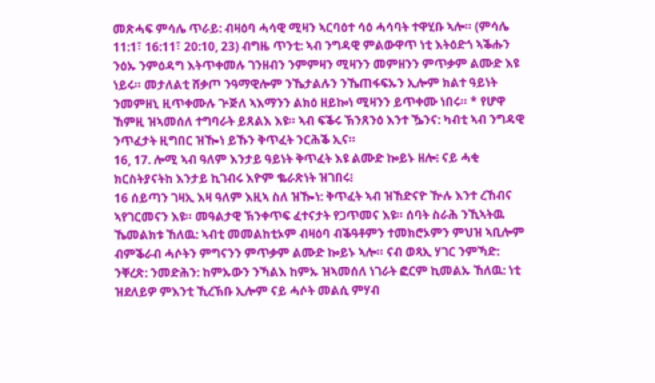መጽሓፍ ምሳሌ ጥራይ: ብዛዕባ ሓሳዊ ሚዛን ኣርባዕተ ሳዕ ሓሳባት ተዋሂቡ ኣሎ። (ምሳሌ 11:1፣ 16:11፣ 20:10, 23) ብግዜ ጥንቲ: ኣብ ንግዳዊ ምልውዋጥ ነቲ እትዕድጎ ኣቕሑን ንዕኡ ንምዕዳግ እትጥቀመሉ ገንዘብን ንምምዛን ሚዛንን መምዘንን ምጥቃም ልሙድ እዩ ነይሩ። መታለልቲ ሸቃጦ ንዓማዊሎም ንኼታልሉን ንኼጠፋፍኡን ኢሎም ክልተ ዓይነት ንመምዘኒ ዚጥቀሙሉ ጕጅለ ኣእማንን ልክዕ ዘይኰነ ሚዛንን ይጥቀሙ ነበሩ። * የሆዋ ኸምዚ ዝኣመሰለ ተግባራት ይጸልእ እዩ። ኣብ ፍቕሩ ኽንጸንዕ እንተ ዄንና: ካብቲ ኣብ ንግዳዊ ንጥፈታት ዚግበር ዝዀነ ይኹን ቅጥፈት ንርሕቕ ኢና።
16, 17. ሎሚ ኣብ ዓለም እንታይ ዓይነት ቅጥፈት እዩ ልሙድ ኰይኑ ዘሎ፧ ናይ ሓቂ ክርስትያናትከ እንታይ ኪገብሩ እዮም ቈራጽነት ዝገበሩ፧
16 ሰይጣን ገዛኢ እዛ ዓለም እዚኣ ስለ ዝዀነ: ቅጥፈት ኣብ ዝኸድናዮ ዅሉ እንተ ረኸብና ኣየገርመናን እዩ። መዓልታዊ ኽንቀጥፍ ፈተናታት የጋጥመና እዩ። ሰባት ስራሕ ንኺኣትዉ ኼመልክቱ ኸለዉ: ኣብቲ መመልከቲኦም ብዛዕባ ብቕዓቶምን ተመክሮኦምን ምህዝ ኣቢሎም ብምቕራብ ሓሶትን ምግናንን ምጥቃም ልሙድ ኰይኑ ኣሎ። ናብ ወጻኢ ሃገር ንምኻድ: ንቐረጽ: ንመድሕን: ከምኡውን ንኻልእ ከምኡ ዝኣመሰለ ነገራት ፎርም ኪመልኡ ኸለዉ: ነቲ ዝደለይዎ ምእንቲ ኺረኽቡ ኢሎም ናይ ሓሶት መልሲ ምሃብ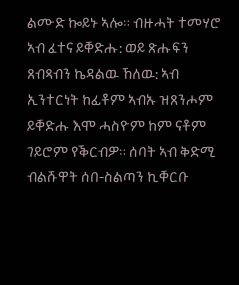ልሙድ ኰይኑ ኣሎ። ብዙሓት ተመሃሮ ኣብ ፈተና ይቐድሑ: ወይ ጽሑፍን ጸብጻብን ኬዳልዉ ኸለዉ: ኣብ ኢንተርነት ከፊቶም ኣብኡ ዝጸንሖም ይቐድሑ እሞ ሓስዮም ከም ናቶም ገይሮም የቕርብዎ። ሰባት ኣብ ቅድሚ ብልሹዋት ሰበ-ስልጣን ኪቐርቡ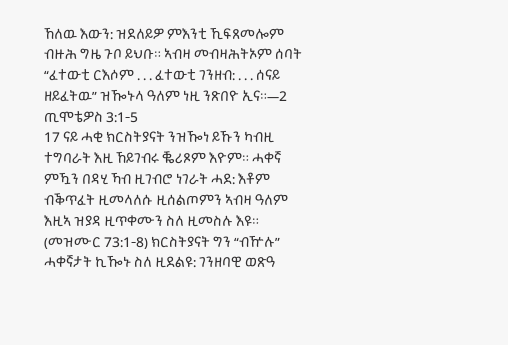ኸለዉ እውን: ዝደለይዎ ምእንቲ ኺፍጸመሎም ብዙሕ ግዜ ጉቦ ይህቡ። ኣብዛ መብዛሕትኦም ሰባት “ፈተውቲ ርእሶም . . . ፈተውቲ ገንዘብ: . . . ሰናይ ዘይፈትዉ” ዝዀኑላ ዓለም ነዚ ንጽበዮ ኢና።—2 ጢሞቴዎስ 3:1-5
17 ናይ ሓቂ ክርስትያናት ንዝዀነ ይኹን ካብዚ ተግባራት እዚ ኸይገብሩ ቘሪጾም እዮም። ሓቀኛ ምዃን በዳሂ ኻብ ዚገብሮ ነገራት ሓደ: እቶም ብቕጥፈት ዚመላለሱ ዚሰልጦምን ኣብዛ ዓለም እዚኣ ዝያዳ ዚጥቀሙን ስለ ዚመስሉ እዩ። (መዝሙር 73:1-8) ክርስትያናት ግን “ብዅሉ” ሓቀኛታት ኪዀኑ ስለ ዚደልዩ: ገንዘባዊ ወጽዓ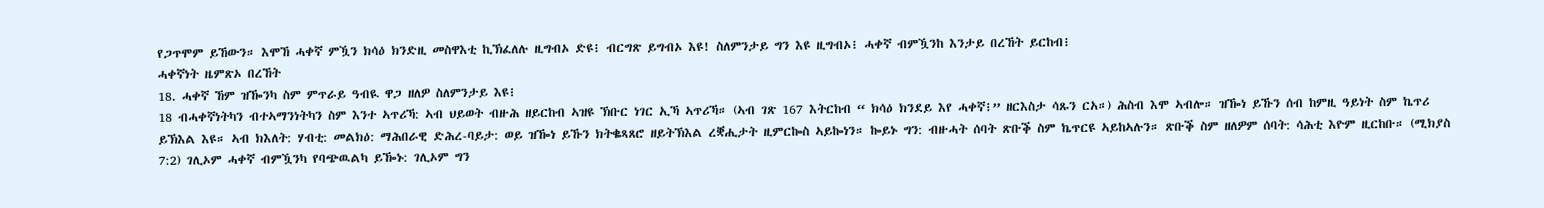የጋጥሞም ይኸውን። እሞኸ ሓቀኛ ምዃን ክሳዕ ክንድዚ መስዋእቲ ኪኽፈለሉ ዚግብኦ ድዩ፧ ብርግጽ ይግብኦ እዩ! ስለምንታይ ግን እዩ ዚግብኦ፧ ሓቀኛ ብምዃንከ እንታይ በረኸት ይርከብ፧
ሓቀኛነት ዜምጽኦ በረኸት
18. ሓቀኛ ኸም ዝዀንካ ስም ምጥራይ ዓብዪ ዋጋ ዘለዎ ስለምንታይ እዩ፧
18 ብሓቀኛነትካን ብተኣማንነትካን ስም እንተ ኣጥሪኻ: ኣብ ህይወት ብዙሕ ዘይርከብ ኣዝዩ ኽቡር ነገር ኢኻ ኣጥሪኻ። (ኣብ ገጽ 167 እትርከብ “ ክሳዕ ክንደይ እየ ሓቀኛ፧” ዘርእስታ ሳጹን ርአ።) ሕስብ እሞ ኣብሎ። ዝዀነ ይኹን ሰብ ከምዚ ዓይነት ስም ኬጥሪ ይኽእል እዩ። ኣብ ክእለት: ሃብቲ: መልክዕ: ማሕበራዊ ድሕረ-ባይታ: ወይ ዝዀነ ይኹን ክትቈጻጸሮ ዘይትኽእል ረቛሒታት ዚምርኰስ ኣይኰነን። ኰይኑ ግን: ብዙሓት ሰባት ጽቡቕ ስም ኬጥርዩ ኣይከኣሉን። ጽቡቕ ስም ዘለዎም ሰባት: ሳሕቲ እዮም ዚርከቡ። (ሚክያስ 7:2) ገሊኦም ሓቀኛ ብምዃንካ የባጭዉልካ ይዀኑ: ገሊኦም ግን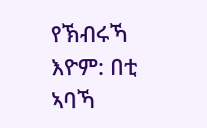የኽብሩኻ እዮም: በቲ ኣባኻ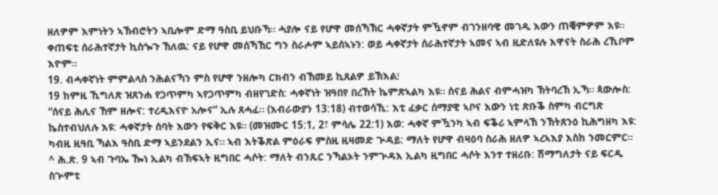ዘለዎም እምነትን ኣኽብሮትን ኣቢሎም ድማ ዓስቢ ይህቡኻ። ሓያሎ ናይ የሆዋ መሰኻኽር ሓቀኛታት ምዃኖም ብገንዘባዊ መገዲ እውን ጠቒምዎም እዩ። ቀጠፍቲ ሰራሕተኛታት ኪስጐጉ ኸለዉ: ናይ የሆዋ መሰኻኽር ግን ስራሖም ኣይሰኣኑን: ወይ ሓቀኛታት ሰራሕተኛታት ኣመና ኣብ ዚድለዩሉ እዋናት ስራሕ ረኺቦም እዮም።
19. ብሓቀኛነት ምምልላስ ንሕልናኻን ምስ የሆዋ ንዘሎካ ርክብን ብኸመይ ኪጸልዎ ይኽእል፧
19 ከምዚ ኺግለጽ ዝጸንሐ የጋጥምካ ኣየጋጥምካ ብዘየገድስ: ሓቀኛነት ዝዓበየ በረኸት ኬምጽኣልካ እዩ። ሰናይ ሕልና ብምሓዝካ ኽትባረኽ ኢኻ። ጳውሎስ: “ሰናይ ሕሊና ኸም ዘሎና: ተረዲእናዮ አሎና” ኢሉ ጸሓፈ። (እብራውያን 13:18) ብተወሳኺ: እቲ ፈቃር ሰማያዊ ኣቦና እውን ነቲ ጽቡቕ ስምካ ብርግጽ ኬስተብህለሉ እዩ: ሓቀኛታት ሰባት እውን የፍቅር እዩ። (መዝሙር 15:1, 2፣ ምሳሌ 22:1) እወ: ሓቀኛ ምዃንካ ኣብ ፍቕሪ ኣምላኽ ንኽትጸንዕ ኪሕግዘካ እዩ: ካብዚ ዚዓቢ ኻልእ ዓስቢ ድማ ኣይንደልን ኢና። ኣብ እትቕጽል ምዕራፍ ምስዚ ዚዛመድ ጕዳይ: ማለት የሆዋ ብዛዕባ ስራሕ ዘለዎ ኣረኣእያ እስከ ንመርምር።
^ ሕ.ጽ. 9 ኣብ ጉባኤ ዀነ ኢልካ ብኽፍኣት ዚግበር ሓሶት: ማለት ብንጹር ንኻልኦት ንምጕዳእ ኢልካ ዚግበር ሓሶት እንተ ተዘሪቡ: ሽማግለታት ናይ ፍርዲ ስጕምቲ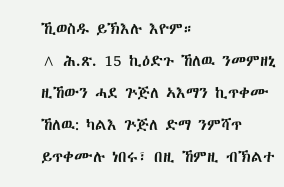ኺወስዱ ይኽእሉ እዮም።
^ ሕ.ጽ. 15 ኪዕድጉ ኸለዉ ንመምዘኒ ዚኸውን ሓደ ጕጅለ ኣእማን ኪጥቀሙ ኸለዉ: ካልእ ጕጅለ ድማ ንምሻጥ ይጥቀሙሉ ነበሩ፣ በዚ ኸምዚ ብኽልተ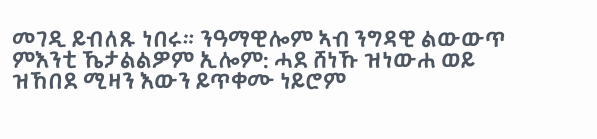መገዲ ይብለጹ ነበሩ። ንዓማዊሎም ኣብ ንግዳዊ ልውውጥ ምእንቲ ኼታልልዎም ኢሎም: ሓደ ሸነኹ ዝነውሐ ወይ ዝኸበደ ሚዛን እውን ይጥቀሙ ነይሮም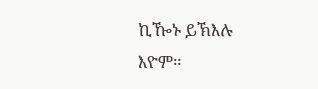ኪዀኑ ይኽእሉ እዮም።